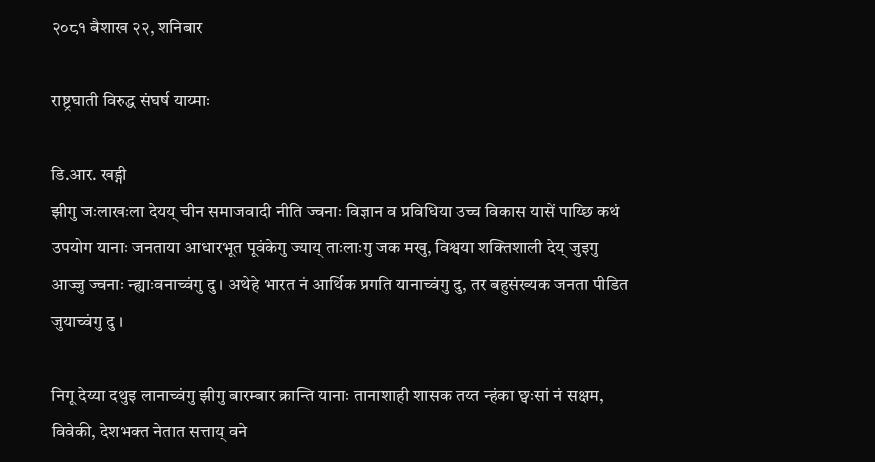२०८१ बैशाख २२, शनिबार

राष्ट्रघाती विरुद्ध संघर्ष याय्माः

डि.आर. खड्गी
झीगु जःलाखःला देयय् चीन समाजवादी नीति ज्वनाः विज्ञान व प्रविधिया उच्च विकास यासें पाय्छि कथं उपयोग यानाः जनताया आधारभूत पूवंकेगु ज्याय् ताःलाःगु जक मखु, विश्वया शक्तिशाली देय् जुइगु आज्जु ज्वनाः न्ह्याःवनाच्वंगु दु । अथेहे भारत नं आर्थिक प्रगति यानाच्वंगु दु, तर बहुसंख्यक जनता पीडित जुयाच्वंगु दु ।

निगू देय्या दथुइ लानाच्वंगु झीगु बारम्बार क्रान्ति यानाः तानाशाही शासक तय्त न्हंका छ्वःसां नं सक्षम, विवेकी, देशभक्त नेतात सत्ताय् वने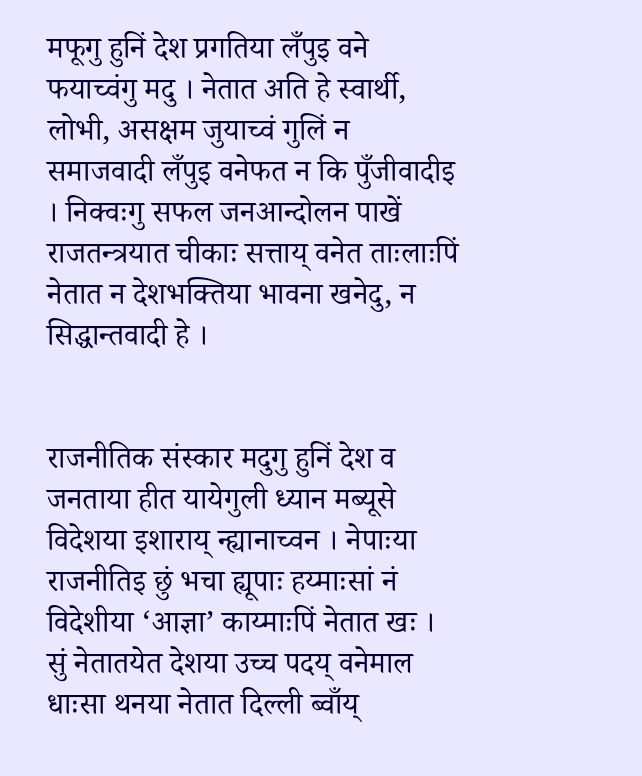मफूगु हुनिं देश प्रगतिया लँपुइ वने फयाच्वंगु मदु । नेतात अति हे स्वार्थी, लोभी, असक्षम जुयाच्वं गुलिं न समाजवादी लँपुइ वनेफत न कि पुँजीवादीइ । निक्वःगु सफल जनआन्दोलन पाखें राजतन्त्रयात चीकाः सत्ताय् वनेत ताःलाःपिं नेतात न देशभक्तिया भावना खनेदु, न सिद्धान्तवादी हे ।


राजनीतिक संस्कार मदुगु हुनिं देश व जनताया हीत यायेगुली ध्यान मब्यूसे विदेशया इशाराय् न्ह्यानाच्वन । नेपाःया राजनीतिइ छुं भचा ह्यूपाः हय्माःसां नं विदेशीया ‘आज्ञा’ काय्माःपिं नेतात खः । सुं नेतातयेत देशया उच्च पदय् वनेमाल धाःसा थनया नेतात दिल्ली ब्वाँय्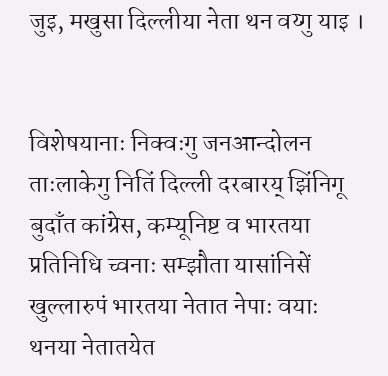जुइ, मखुसा दिल्लीया नेता थन वय्गु याइ ।


विशेषयानाः निक्वःगु जनआन्दोलन ताःलाकेगु नितिं दिल्ली दरबारय् झिंनिगू बुदाँत कांग्रेस, कम्यूनिष्ट व भारतया प्रतिनिधि च्वनाः सम्झौता यासांनिसें खुल्लारुपं भारतया नेतात नेपाः वयाः थनया नेतातयेत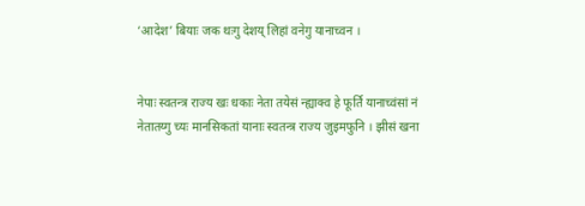‘आदेश’ बियाः जक थःगु देशय् लिहां वनेगु यानाच्वन ।


नेपाः स्वतन्त्र राज्य खः धकाः नेता तयेसं न्ह्याक्व हे फूर्ति यानाच्वंसां नं नेतातय्गु च्यः मानसिकतां यानाः स्वतन्त्र राज्य जुइमफुनि । झीसं खना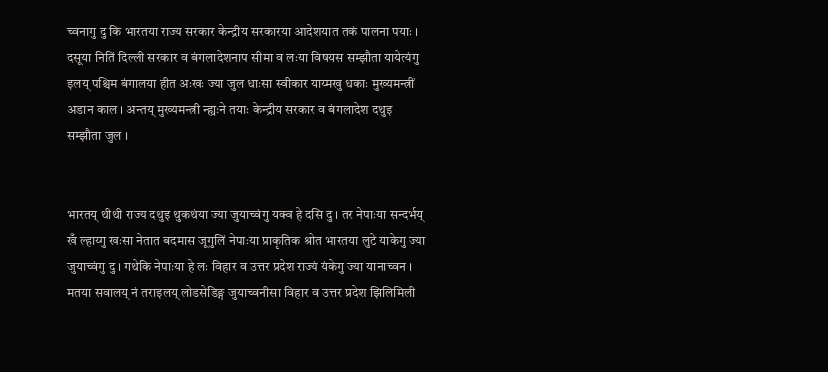च्वनागु दु कि भारतया राज्य सरकार केन्द्रीय सरकारया आदेशयात तकं पालना पयाः । दसूया नितिं दिल्ली सरकार व बंगलादेशनाप सीमा व लःया विषयस सम्झौता यायेत्यंगु इलय् पश्चिम बंगालया हीत अःखः ज्या जुल धाःसा स्वीकार याय्मखु धकाः मुख्यमन्त्रीं अडान काल । अन्तय् मुख्यमन्त्री न्ह्यःने तयाः केन्द्रीय सरकार व बंगलादेश दथुइ सम्झौता जुल ।


भारतय् थीथी राज्य दथुइ थुकथंया ज्या जुयाच्वंगु यक्व हे दसि दु । तर नेपाःया सन्दर्भय् खँ ल्हाय्गु खःसा नेतात बदमास जूगुलिं नेपाःया प्राकृतिक श्रोत भारतया लुटे याकेगु ज्या जुयाच्वंगु दु । गथेकि नेपाःया हे लः विहार व उत्तर प्रदेश राज्यं यंकेगु ज्या यानाच्वन । मतया सवालय् नं तराइलय् लोडसेडिङ्ग जुयाच्वनीसा विहार व उत्तर प्रदेश झिलिमिली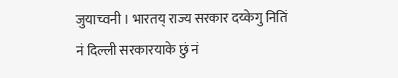जुयाच्वनी । भारतय् राज्य सरकार दय्केगु नितिं नं दिल्ली सरकारयाके छुं नं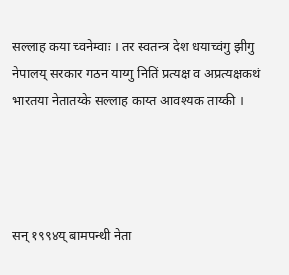सल्लाह कया च्वनेम्वाः । तर स्वतन्त्र देश धयाच्वंगु झीगु नेपालय् सरकार गठन याय्गु नितिं प्रत्यक्ष व अप्रत्यक्षकथं भारतया नेतातय्के सल्लाह काय्त आवश्यक ताय्की ।




सन् १९९४य् बामपन्थी नेता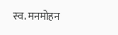स्व. मनमोहन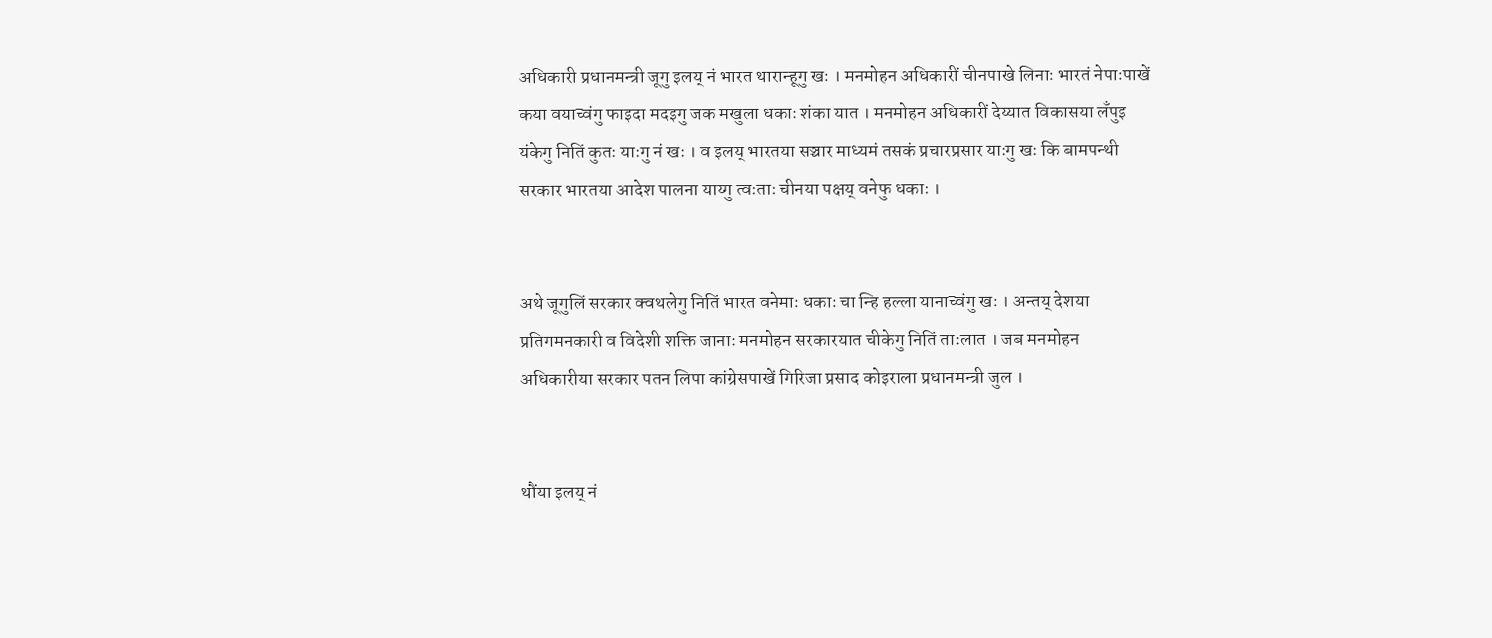अधिकारी प्रधानमन्त्री जूगु इलय् नं भारत थारान्हूगु खः । मनमोहन अधिकारीं चीनपाखे लिनाः भारतं नेपाःपाखें कया वयाच्वंगु फाइदा मदइगु जक मखुला धकाः शंका यात । मनमोहन अधिकारीं देय्यात विकासया लँपुइ यंकेगु नितिं कुतः याःगु नं खः । व इलय् भारतया सञ्चार माध्यमं तसकं प्रचारप्रसार याःगु खः कि बामपन्थी सरकार भारतया आदेश पालना याय्गु त्वःताः चीनया पक्षय् वनेफु धकाः ।


अथे जूगुलिं सरकार क्वथलेगु नितिं भारत वनेमाः धकाः चा न्हि हल्ला यानाच्वंगु खः । अन्तय् देशया प्रतिगमनकारी व विदेशी शक्ति जानाः मनमोहन सरकारयात चीकेगु नितिं ताःलात । जब मनमोहन अधिकारीया सरकार पतन लिपा कांग्रेसपाखें गिरिजा प्रसाद कोइराला प्रधानमन्त्री जुल ।


थौंया इलय् नं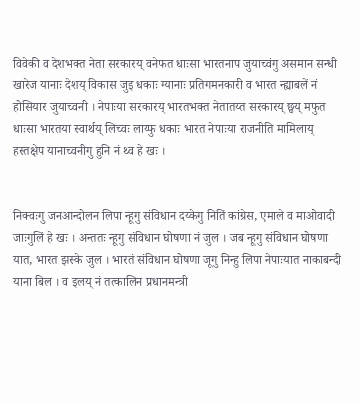विवेकी व देशभक्त नेता सरकारय् वनेफत धाःसा भारतनाप जुयाच्वंगु असमान सन्धी खारेज यानाः देशय् विकास जुइ धकाः ग्यानाः प्रतिगमनकारी व भारत न्ह्याबलें नं होसियार जुयाच्वनी । नेपाःया सरकारय् भारतभक्त नेतातय्त सरकारय् छ्वय् मफुत धाःसा भारतया स्वार्थय् लिच्वः लाय्फु धकाः भारत नेपाःया राजनीति मामिलाय् हस्तक्षेप यानाच्वनीगु हुनि नं थ्व हे खः ।


निक्वःगु जनआन्दोलन लिपा न्हूगु संविधान दय्केगु नितिं कांग्रेस, एमाले व माओवादी जाःगुलिं हे खः । अन्ततः न्हूगु संविधान घोषणा नं जुल । जब न्हूगु संविधान घोषणा यात, भारत झस्के जुल । भारतं संविधान घोषणा जूगु निन्हु लिपा नेपाःयात नाकाबन्दी याना बिल । व इलय् नं तत्कालिन प्रधानमन्त्री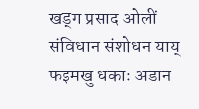खड्ग प्रसाद ओलीं संविधान संशोधन याय् फइमखु धकाः अडान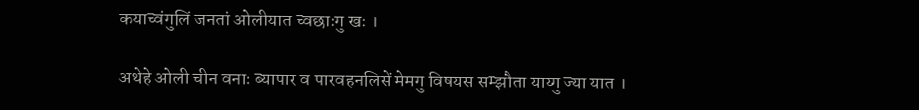कयाच्वंगुलिं जनतां ओलीयात च्वछाःगु खः ।

अथेहे ओली चीन वनाः ब्यापार व पारवहनलिसें मेमगु विषयस सम्झौता याय्गु ज्या यात ।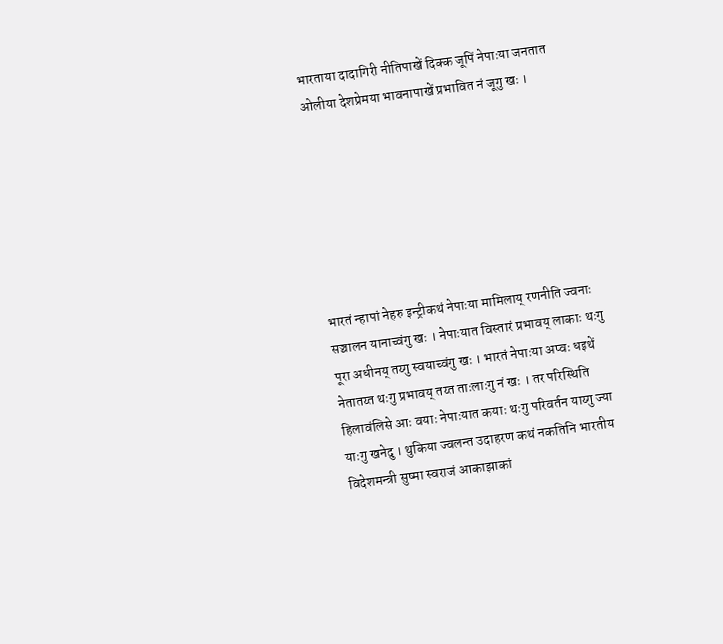भारताया दादागिरी नीतिपाखें दिक्क जूपिं नेपाःया जनतात ओलीया देशप्रेमया भावनापाखें प्रभावित नं जूगु खः ।







भारतं न्हापां नेहरु इन्ट्रीकथं नेपाःया मामिलाय् रणनीति ज्वनाः सञ्चालन यानाच्वंगु खः । नेपाःयात विस्तारं प्रभावय् लाकाः थःगु पूरा अधीनय् तय्गु स्वयाच्वंगु खः । भारतं नेपाःया अप्वः धइथें नेतातय्त थःगु प्रभावय् तय्त ताःलाःगु नं खः । तर परिस्थिति हिलावंलिसे आः वयाः नेपाःयात कयाः थःगु परिवर्तन याय्गु ज्या याःगु खनेदु । थुकिया ज्वलन्त उदाहरण कथं नकतिनि भारतीय विदेशमन्त्री सुष्मा स्वराजं आकाझाकां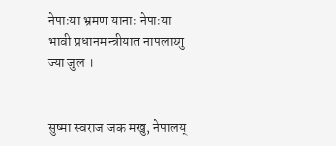नेपाःया भ्रमण यानाः नेपाःया भावी प्रधानमन्त्रीयात नापलाय्गु ज्या जुल ।


सुष्मा स्वराज जक मखु, नेपालय्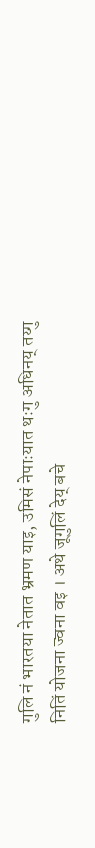गुलि नं भारतया नेतात भ्रमण याइ, उमिसं नेपाःयात थःगु अधिनय् तय्गु नितिं योजना ज्वना वइ । अथे जूगुलिं देय् बचे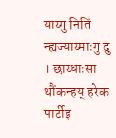याय्गु नितिं न्ह्यज्याय्माःगु दु । छाय्धाःसा थौंकन्हय् हरेक पार्टीइ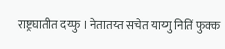राष्ट्रघातीत दय्फु । नेतातय्त सचेत याय्गु नितिं फुक्क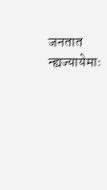जनतात न्ह्यज्यायेमाः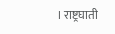। राष्ट्रघाती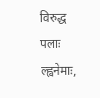विरुद्ध पलाः ल्ह्वनेमाः,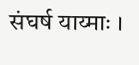संघर्ष याय्माः ।